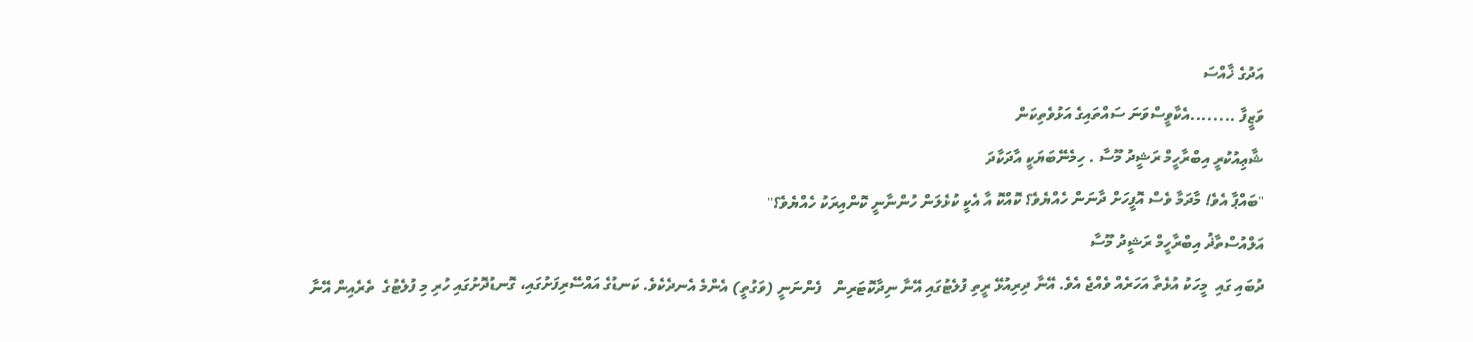އަދުގެ ޚާއްސަ
ވަޒީފާ ........އެކާވީސްވަނަ ސައްތައިގެ އަޅުވެތިކަން
ޝާޢިއުކުރީ އިބްރާހީމް ރަޝީދު މޫސާ . ހިމެނޭބަޔަކީ އާދަކާދަ
"ބައްޕާ އެވެ! މާދަމާ ވެސް އޮފީހަށް ދާނަން ހެއްޔެވެ؟ ކޮއްކޮ އާ އެކީ ކުޅެލަން ހުންނާނީ ކޮންއިރަކު ހެއްޔެވެ؟''
އަލްއުސްތާޛު އިބްރާހީމް ރަޝީދު މޫސާ
ދުބައި ގައި  މީހަކު އުޅެތާ އަހަރެއް ވެއްޖެ އެވެ. އޭނާ ދިރިއުޅޭ ރީތި ފުލެޓުގައި އޭނާ ނިދާކޮޓަރިން   ފެންނަނީ (ވަގުތީ) އެންމެ އެނދެކެވެ. ކަނޑުގެ އައްސޭރިފަށުގައި، ގޮނޑުދޮށުގައި ހުރި މި ފުލެޓުގެ  ތެރެއިން އޭނާ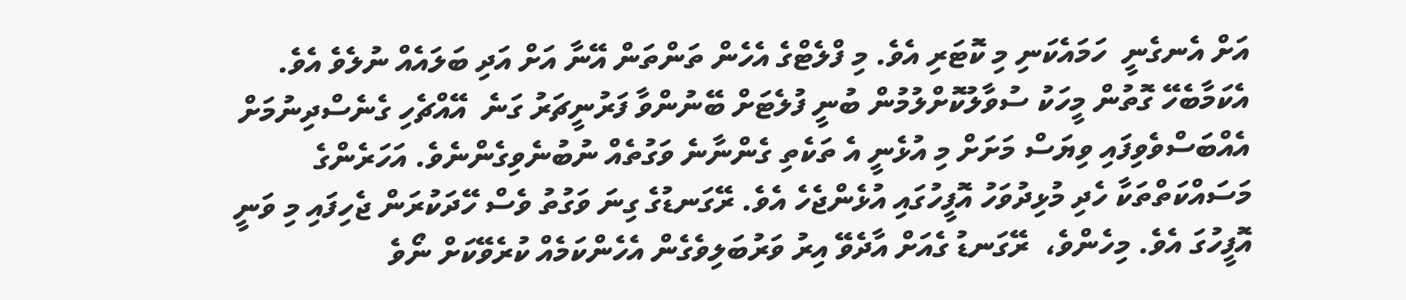އަށް އެނގެނީ  ހަމައެކަނި މި ކޮޓަރި އެވެ. މި ފްލެޓްގެ އެހެން ތަންތަން އޭނާ އަށް އަދި ބަލައެއް ނުލެވެ އެވެ. އެކަމާބެހޭ ގޮތުން މީހަކު ސުވާލުކޮށްލުމުން ބުނީ ފުލެޓަށް ބޭނުންވާ ފަރުނީޗަރު ގަނެ  އޭއްޗެހި ގެނެސްދިނުމަށް އެއްބަސްވެވިފައި ވިޔަސް މަށަށް މި އުޅެނީ އެ ތަކެތި ގެންނާނެ ވަގުތެއް ނުބުނެވިގެންނެވެ. އަހަރެންގެ މަސައްކަތްތަކާ ހެދި މުޅިދުވަހު އޮފީހުގައި އުޅެންޖެހެ އެވެ. ރޭގަނޑުގެ ގިނަ ވަގުތު ވެސް ހޭދަކުރަން ޖެހިފައި މި ވަނީ އޮފީހުގަ އެވެ. މިހެންވެ،  ރޭގަނޑު ގެއަށް އާދެވޭ އިރު ވަރުބަލިވެގެން އެހެންކަމެއް ކުރެވޭކަށް ނޯވެ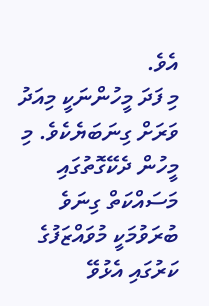އެވެ.
މި ފަދަ މީހުންނަކީ މިއަދު ވަރަށް ގިނަބަޔެކެވެ. މި މީހުން ދެކޭގޮތުގައި މަސައްކަތް ގިނަވެ ބުރަވުމަކީ މުވައްޒަފުގެ ކަރުގައި އެޅުވޭ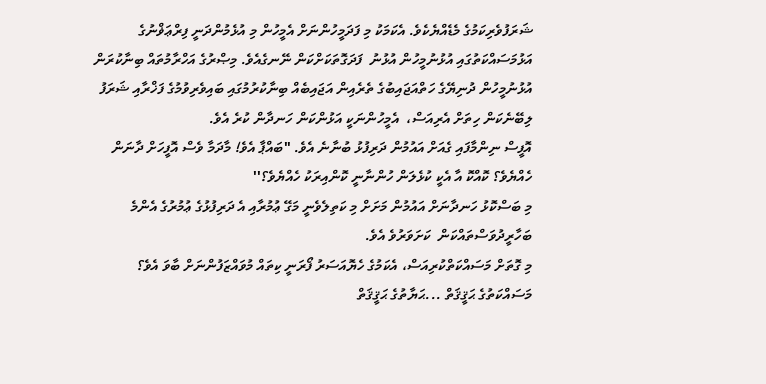ޝަރަފުވެރިކަމުގެ މެޑެއްޔެކެވެ. އެކަމަކު މި ފަދަމީހުންނަށް އެމީހުން މި އުޅެމުންދަނީ ފިރްޢަޥްނުގެ އަޅުމަސައްކަތުގައި އުޅުނުމީހުން އުޅުނު  ފަދަގޮތަކަށްކަން ނޭނގެއެވެ. މިޞްރުގެ އަހްރާމުތައް ބިނާކުރަން އުޅުނުމީހުން ދުނިޔޭގެ ހަތްއަޖައިބުގެ ތެރެއިން އަޖައިބެއް ބިނާކުރުމުގައި ބައިވެރިވުމުގެ ފަޚްރާއި ޝަރަފު ލިބޭނެކަން ހިތަށް އެރިއަސް،  އެމީހުންނަކީ އަޅުންކަން ހަނދާން ކުރެ އެވެ.
އޮފީސް ނިންމާފައި ގެއަށް އައުމުން ދަރިފުޅު ބުނާނެ އެވެ. "ބައްޕާ އެވެ! މާދަމާ ވެސް އޮފީހަށް ދާނަން ހެއްޔެވެ؟ ކޮއްކޮ އާ އެކީ ކުޅެލަން ހުންނާނީ ކޮންއިރަކު ހެއްޔެވެ؟''
މި ބަސްކޮޅު ހަނދާނަށް އައުމުން މަށަށް މި ކަތިލެވެނީ މަގޭ ޢުމުރާއި އެ ދަރިފުޅުގެ ޢުމުރުގެ އެންމެ ބަހާރީދުވަސްތައްކަން  ކަށަވަރުވެ އެވެ.
މި ގޮތަށް މަސައްކަތްކުރިއަސް، އެކަމުގެ ހެޔޮއަސަރު ފޯރަނީ ކިތައް މުވައްޒަފުންނަށް ބާވަ އެވެ؟
މަސައްކަތުގެ ޙަޤީޤަތް ...ޙަޔާތުގެ ޙަޤީޤަތް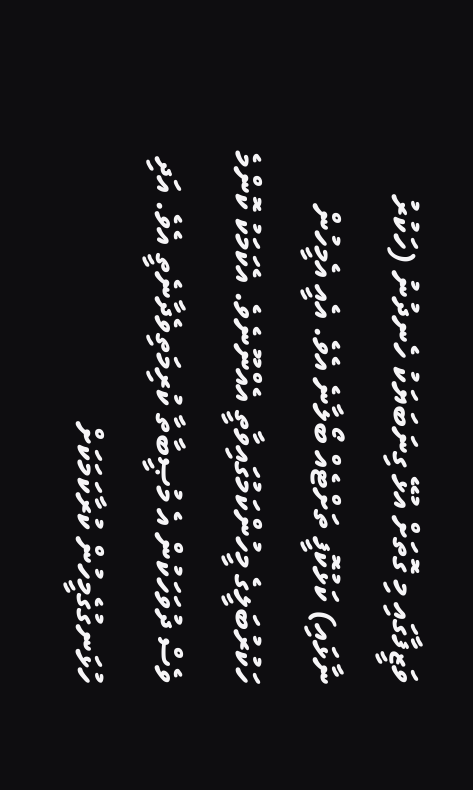ވަޒީފާގައި މި ގޮތަށް އުޅޭ ގިނަބަޔަކު ހެނދުނު (ހަކުރު ނާޅައި) ކަޅުކޮފީ ތަށްޓެއް ބޯލާނެ އެވެ. އެއީ އެމީހުން  ހަކުރުބަލީގެ މީހުންކަމުގައިވާތީ އެއްނޫނެވެ. އެކަމަކު ކޮންމެ ވެސް ދުވަހަކުން އެ މުޞީބާތާ ކުރިމަތިވެދާނެތީ އެވެ. އަދި ހުޅަނގުގެމީހުން ކުރާކަމަކަށް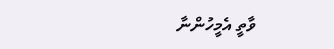ވާތީ އެމީހުންނާ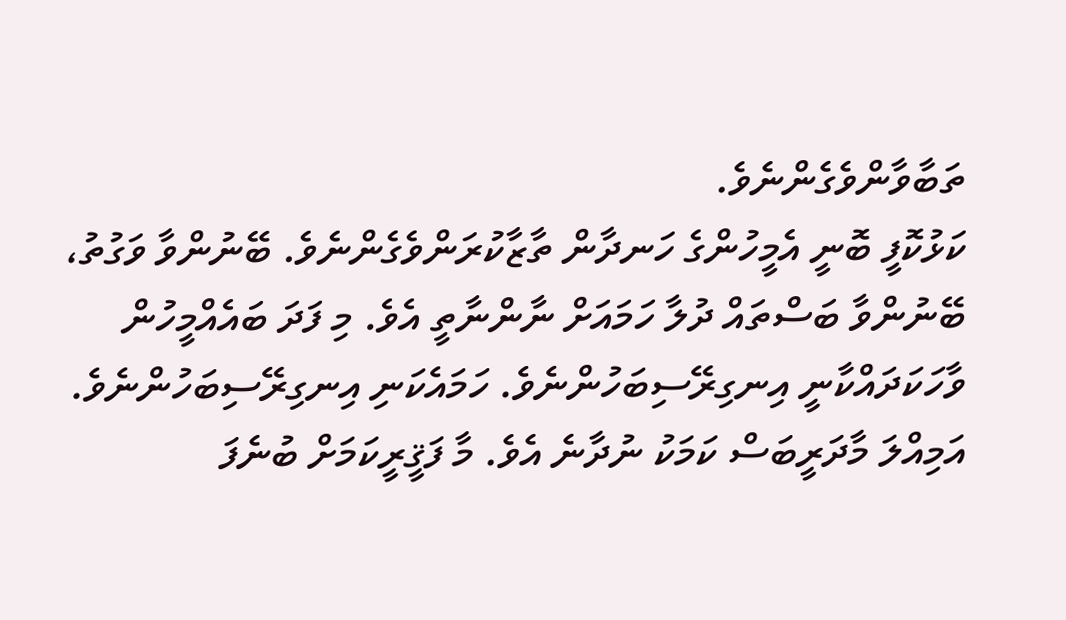ތަބާވާންވެގެންނެވެ.
ކަޅުކޮފީ ބޮނީ އެމީހުންގެ ހަނދާން ތާޒާކުރަންވެގެންނެވެ. ބޭނުންވާ ވަގުތު، ބޭނުންވާ ބަސްތައް ދުލާ ހަމައަށް ނާންނާތީ އެވެ. މި ފަދަ ބައެއްމީހުން  ވާހަކަދައްކާނީ އިނގިރޭސިބަހުންނެވެ. ހަމައެކަނި އިނގިރޭސިބަހުންނެވެ. އަމިއްލަ މާދަރީބަސް ކަމަކު ނުދާނެ އެވެ. މާ ފަޤީރީކަމަށް ބުނެފަ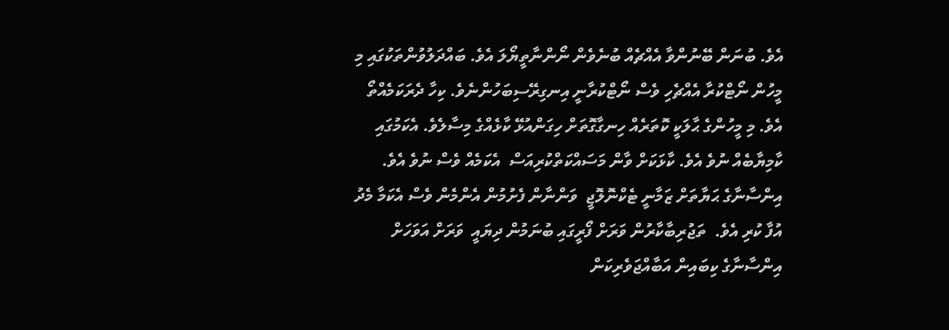އެވެ. ބުނަން ބޭނުންވާ އެއްޗެއް ބުނެވެން ނޯންނާތީޔޯލަ އެވެ. ބައްދަލުވުންތަކުގައި މި މީހުން ނޯޓްކުރާ އެއްޗެހި ވެސް ނޯޓްކުރާނީ އިނގިރޭސިބަހުންނެވެ. ކިހާ ދެރަކަމެއްތޯ އެވެ. މި މީހުންގެ ޙާލަކީ ކޮތަރެއް ހިނގާގޮތަށް ހިގަންއުޅޭ ކާޅެއްގެ މިސާލެވެ. އެކަމުގައި ކާމިޔާބެއް ނުވެ އެވެ. ކާޅަކަށް ވާން މަސައްކަތްކުރިއަސް  އެކަމެއް ވެސް ނުވެ އެވެ.
އިންސާނާގެ ޙަޔާތަށް ޒަމާނީ ޓެކްނޮލޮޖީ  ވަންނާން ފެށުމުން އެންމެން ވެސް އެކަމާ މެދު އުފާ ކުރި އެވެ.  ތަޖުރިބާކާރުން ވަރަށް ފޯރީގައި ބުނަމުން ދިޔައީ  ވަރަށް އަވަހަށް އިންސާނާގެ ކިބައިން އަބާއްޖަވެރިކަން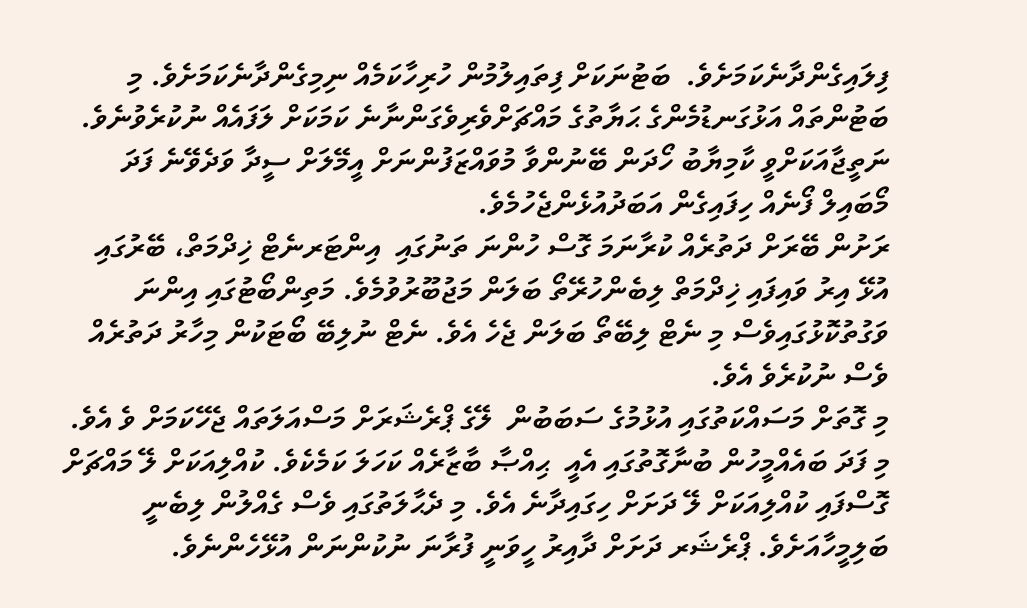ފިލައިގެންދާނެކަމަށެވެ.  ބަޓުނަކަށް ފިތައިލުމުން ހުރިހާކަމެއް ނިމިގެންދާނެކަމަށެވެ. މި ބަޓުންތައް އަޅުގަނޑުމެންގެ ޙަޔާތުގެ މައްޗަށްވެރިވެގަންނާނެ ކަމަކަށް ލަފައެއް ނުކުރެވުނެވެ. ނަތީޖާއަކަށްވީ ކާމިޔާބު ހޯދަން ބޭނުންވާ މުވައްޒަފުންނަށް އީމޭލަށް ސީދާ ވަދެވޭނެ ފަދަ މޯބައިލް ފޯނެއް ހިފައިގެން އަބަދުއުޅެންޖެހުމެވެ.
ރަށުން ބޭރަށް ދަތުރެއް ކުރާނަމަ ގޮސް ހުންނަ ތަނުގައި  އިންޓަރނެޓް ޚިދްމަތް، ބޭރުގައި އުޅޭ އިރު ވައިފައި ޚިދްމަތް ލިބެންހުރޭތޯ ބަލަން މަޖުބޫރުވުމެވެ. މަތިންބޯޓުގައި އިންނަ ވަގުތުކޮޅުގައިވެސް މި ނެޓް ލިބޭތޯ ބަލަން ޖެހެ އެވެ. ނެޓް ނުލިބޭ ބޯޓަކުން މިހާރު ދަތުރެއް ވެސް ނުކުރެވެ އެވެ.
މި ގޮތަށް މަސައްކަތުގައި އުޅުމުގެ ސަބަބުން  ލޭގެ ޕްރެޝަރަށް މަސްއަލަތައް ޖެހޭކަމަށް ވެ އެވެ. މި ފަދަ ބައެއްމީހުން ބުނާގޮތުގައި އެއީ  ޙިއްޞާ ބާޒާރެއް ކަހަލަ ކަމެކެވެ. ކުއްލިއަކަށް ލޭ މައްޗަށް ގޮސްފައި ކުއްލިއަކަށް ލޭ ދަށަށް ހިގައިދާނެ އެވެ. މި ދެޙާލަތުގައި ވެސް ގެއްލުން ލިބެނީ ބަލިމީހާއަށެވެ. ޕްރެޝަރ ދަށަށް ދާއިރު ހީވަނީ ފުރާނަ ނުކުންނަން އުޅޭހެންނެވެ.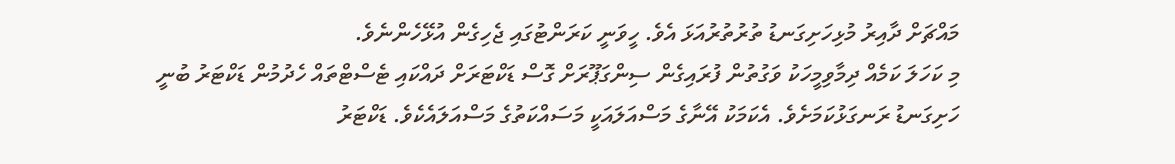މައްޗަށް ދާއިރު މުޅިހަށިގަނޑު ތުރުތުރުއަޅަ އެވެ. ހީވަނީ ކަރަންޓުގައި ޖެހިގެން އުޅޭހެންނެވެ.
މި ކަހަލަ ކަމެއް ދިމާވިމީހަކު ވަގުތުން ފުރައިގެން ސިންގަޕޫރަށް ގޮސް ޑަކްޓަރަށް ދައްކައި ޓެސްޓްތައް ހެދުމުން ޑަކްޓަރު ބުނީ ހަށިގަނޑު ރަނގަޅުކަމަށެވެ. އެކަމަކު އޭނާގެ މަސްއަލައަކީ މަސައްކަތުގެ މަސްއަލައެކެވެ. ޑަކްޓަރު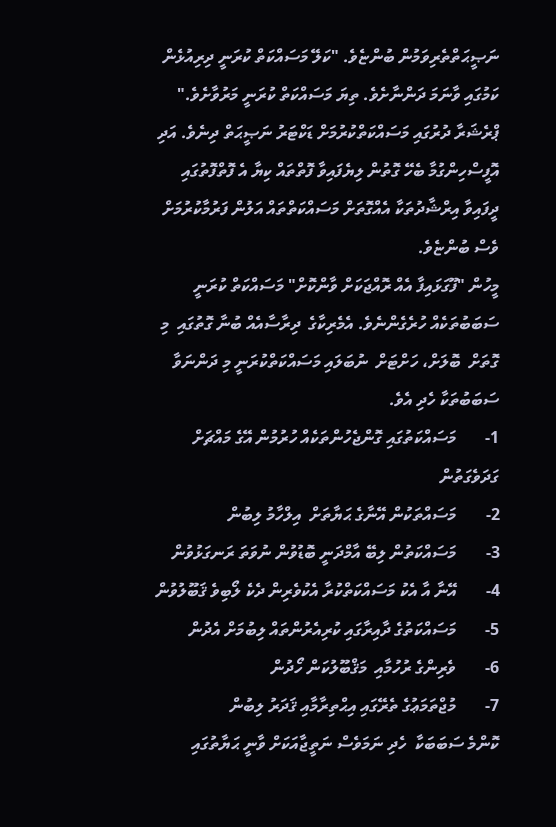ނަޞީޙަތްތެރިވަމުން ބުންޏެވެ. "ކަލޭ މަސައްކަތް ކުރަނީ ދިރިއުޅެން ކަމުގައި ވާނަމަ ދަންނާށެވެ. ތިޔަ މަސައްކަތް ކުރަނީ މަރުވާށެވެ." ޕްރެޝަރާ ދުރުގައި މަސައްކަތްކުރުމަށް ޑަކްޓަރު ނަޞީޙަތް ދިނެވެ. އަދި  އޮފީސްހިންގުމާ ބެހޭ ގޮތުން ލިޔެފައިވާ ފޮތްތައް ކިޔާ އެ ފޮތްފޮތުގައި ދީފައިވާ އިރްޝާދުތަކާ އެއްގޮތަށް މަސައްކަތްތައް އަލުން ފަރުމާކުރުމަށް ވެސް ބުންޏެވެ.
މީހުން "ފޫގަޅައިފާ އެއް ރޮއްޖަކަށް ވާންކޮށް" މަސައްކަތް ކުރަނީ ސަބަބުތަކެއް ހުރެގެންނެވެ. އެމެރިކާގެ  ދިރާސާއެއް ބުނާ ގޮތުގައި  މި ގޮތަށް  ބޮލަށް، ހަށްޓަށް  ނުބަލައި މަސައްކަތްކުރަނީ މި ދަންނަވާ ސަބަބުތަކާ ހެދި އެވެ.
1-       މަސައްކަތުގައި ގޮންޖެހުންތަކެއް ހުރުމުން އޭގެ މައްޗަށް ގަދަވެގަތުން
2-       މަސައްތަކުން އޭނާގެ ޙަޔާތަށް  އިލްހާމު ލިބުން
3-       މަސައްކަތުން ލިބޭ އާމްދަނީ ބޮޑުވުން ނުވަތަ ރަނގަޅުވުން
4-       އޭނާ އާ އެކު މަސައްކަތްކުރާ އެކުވެރިން ދެކެ ލޯބިވެ ޤަބޫލުވުން
5-       މަސައްކަތުގެ ދާއިރާގައި ކުރިއެރުންތައް ލިބުމަށް އެދުން
6-       ވެރިންގެ ރުހުމާއި  މަޤްބޫލުކަން ހޯދުން
7-       މުޖްތަމަޢުގެ ތެރޭގައި އިޙްތިރާމާއި ޤަދަރު ލިބުން
ކޮންމެ ސަބަބަކާ  ހެދި ނަމަވެސް ނަތީޖާއަކަށް ވާނީ ޙަޔާތުގައި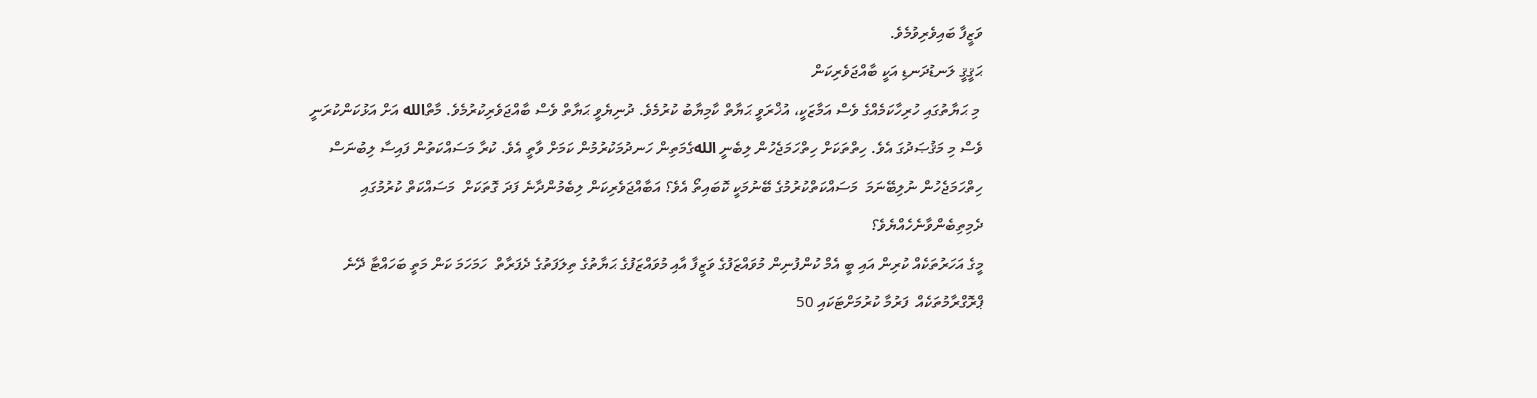ވަޒީފާ ބައިވެރިވުމެވެ.
ޙަޤީޤީ ލަނޑުދަނޑި އަކީ ބާއްޖަވެރިކަން
 މި ޙަޔާތުގައި ހުރިހާކަމެއްގެ ވެސް އަމާޒަކީ، އުޚްރަވީ ޙަޔާތް ކާމިޔާބު ކުރުމެވެ. ދުނިޔެވީ ޙަޔާތް ވެސް ބާއްޖަވެރިކުރުމެވެ. މާތްالله އަށް އަޅުކަންކުރަނީ ވެސް މި މަޤުޞަދުގަ އެވެ. ހިތްތަކަށް ހިތްހަމަޖެހުން ލިބެނީ اللهގެމަތިން ހަނދުމަކުރުމުން ކަމަށް ވާތީ އެވެ. ކުރާ މަސައްކަތުން ފައިސާ ލިބުނަސް ހިތްހަމަޖެހުން ނުލިބޭނަމަ  މަސައްކަތްކުރުމުގެ ބޭނުމަކީ ކޮބައިތޯ އެވެ؟ އަބާއްޖަވެރިކަން ލިބެމުންދާނެ ފަދަ ގޮތަކަށް  މަސައްކަތް ކުރުމުގައި ދެމިތިބެންވާނެހެއްޔެވެ؟
މީގެ އަހަރުތަކެއް ކުރިން އައި ބީ އެމް ކުންފުނިން މުވައްޒަފުގެ ވަޒީފާ އާއި މުވައްޒަފުގެ ޙަޔާތުގެ ތިލަފަތުގެ ދެފަރާތް  ހަމަހަމަ ކަން މަތީ ބަހައްޓާ ދޭނެ ޕްރޮގްރާމުތަކެއް  ފަރުމާ ކުރުމަށްޓަކައި 50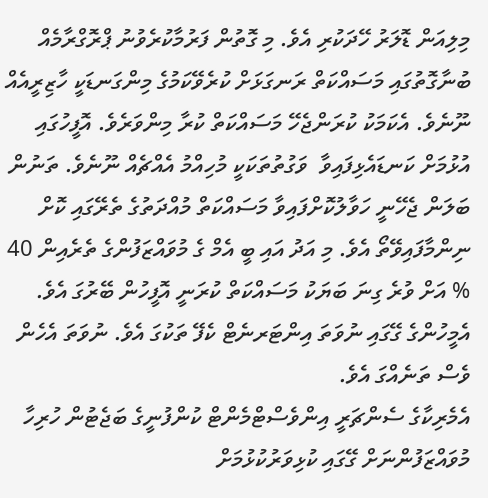މިލިއަން ޑޮލަރު ހޭދަކުރި އެވެ. މި ގޮތުން ފަރުމާކުރެވުނު ޕްރޮގްރާމެއް ބުނާގޮތުގައި މަސައްކަތް ރަނގަޅަށް ކުރެވޭކަމުގެ މިންގަނޑަކީ ހާޒިރީއެއް  ނޫނެވެ. އެކަމަކު ކުރަންޖެހޭ މަސައްކަތް ކުރާ މިންވަރެވެ. އޮފީހުގައި އުޅުމަށް ކަނޑައެޅިފައިވާ  ވަގުތުތަކަކީ މުހިއްމު އެއްޗެއް ނޫނެވެ. ތަނުން ބަލަން ޖެހޭނީ ހަވާލުކޮށްފައިވާ މަސައްކަތް މުއްދަތުގެ ތެރޭގައި ކޮށް ނިންމާފައިވޭތޯ އެވެ. މި އަދު އައި ބީ އެމް ގެ މުވައްޒަފުންގެ ތެރެއިން 40 % އަށް ވުރެ ގިނަ ބަޔަކު މަސައްކަތް ކުރަނީ އޮފީހުން ބޭރުގަ އެވެ.  އެމީހުންގެ ގޭގައި ނުވަތަ އިންޓަރނެޓް ކެފޭ ތަކުގަ އެވެ. ނުވަތަ އެހެން ވެސް ތަނެއްގަ އެވެ.
އެމެރިކާގެ ސެންޗަރީ އިންވެސްޓްމެންޓް ކުންފުނީގެ ބަޖެޓުން ހުރިހާ މުވައްޒަފުންނަށް ގޭގައި ކުޅިވަރުކުޅުމަށް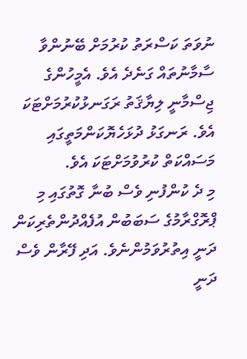ނުވަތަ ކަސްރަތު ކުރުމަށް ބޭނުންވާ ސާމާނުތައް ގަނެދެ އެވެ. އެމީހުންގެ ޖިސްމާނީ ލިޔާޤަތު ރަގަނޅުކުރުމަށްޓަކަ އެވެ. ރަނގަޅު ދުޅަހެޔޮކަންމަތީގައި މަސައްކަތް ކުރުވުމަށްޓަކަ އެވެ.
މި ދެ ކުންފުނި ވެސް ބުނާ ގޮތުގައި މި ޕްރޮގްރާމުގެ ސަބަބުން އުފެއްދުންތެރިކަން ދަނީ އިތުރުވަމުންނެވެ. އަދި ފޭރާން ވެސް ދަނީ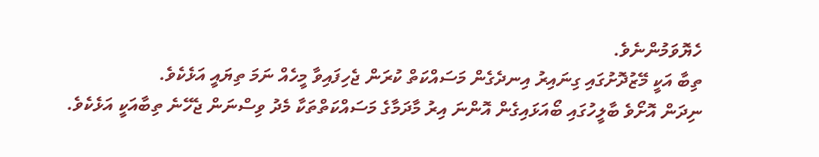ހެޔޮވަމުންނެވެ.
ތިބާ އަކީ މޭޒުދޮށުގައި ގިނައިރު އިނދެގެން މަސައްކަތް ކުރަން ޖެހިފައިވާ މީހެއް ނަމަ ތިޔައީ އަޅެކެވެ.
ނިދަން އޮށޯވެ ބާލީހުގައި ބޯއަޅައިގެން އޮންނަ އިރު މާދަމާގެ މަސައްކަތްތަކާ މެދު ވިސްނަން ޖެހޭނެ ތިބާއަކީ އަޅެކެވެ.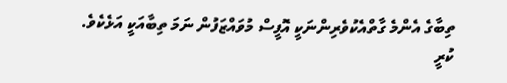ތިބާގެ އެންމެ ގާތްއެކުވެރިންނަކީ އޮފީސް މުވައްޒަފުން ނަމަ ތިބާއަކީ އަޅެކެވެ.
ކުރީ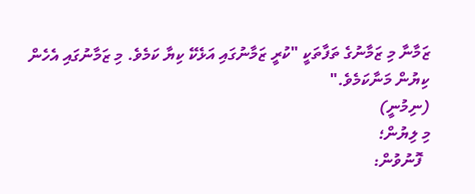ޒަމާނާ މި ޒަމާނުގެ ތަފާތަކީ "ކުރީ ޒަމާނުގައި އަޅެކޭ ކިޔާ ކަމެވެ. މި ޒަމާނުގައި އެހެން ކިޔުން މަނާކަމެވެ."
(ނިމުނީ)
މި ލިޔުން؛
  ފޮނުވުން: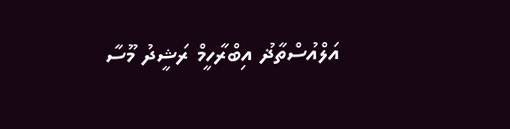އަލްއުސްތާޛު އިބްރާހީމް ރަޝީދު މޫސާ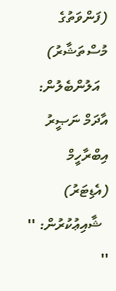(ފަންވަތުގެ މުސްތަޝާރު)
  އަލުންބެލުން: އާދަމް ނަޞީރު އިބްރާހީމް (އެޑިޓަރު)
  ޝާއިޢުކުރުން: ''         ''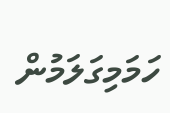ހަމަމިގަލަމުން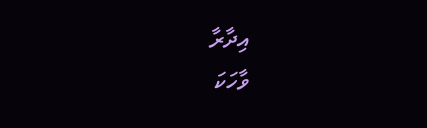އިދާރާ
ވާހަކަ